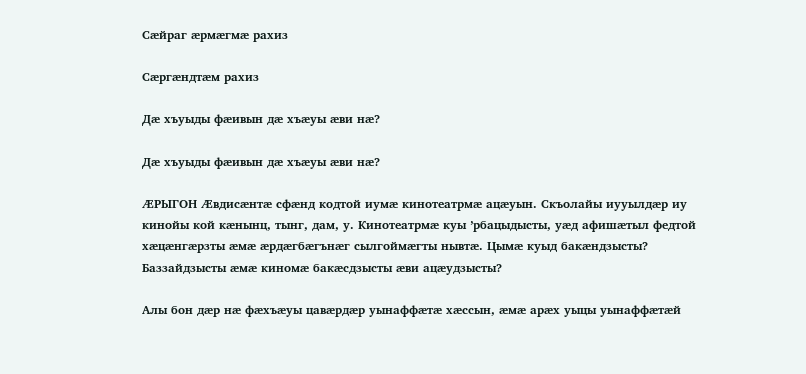Сӕйраг ӕрмӕгмӕ рахиз

Сӕргӕндтӕм рахиз

Дӕ хъуыды фӕивын дӕ хъӕуы ӕви нӕ?

Дӕ хъуыды фӕивын дӕ хъӕуы ӕви нӕ?

ӔРЫГОН Ӕвдисӕнтӕ сфӕнд кодтой иумӕ кинотеатрмӕ ацӕуын. Скъолайы иууылдӕр иу кинойы кой кӕнынц, тынг, дам, у. Кинотеатрмӕ куы ’рбацыдысты, уӕд афишӕтыл федтой хӕцӕнгӕрзты ӕмӕ ӕрдӕгбӕгънӕг сылгоймӕгты нывтӕ. Цымӕ куыд бакӕндзысты? Баззайдзысты ӕмӕ киномӕ бакӕсдзысты ӕви ацӕудзысты?

Алы бон дӕр нӕ фӕхъӕуы цавӕрдӕр уынаффӕтӕ хӕссын, ӕмӕ арӕх уыцы уынаффӕтӕй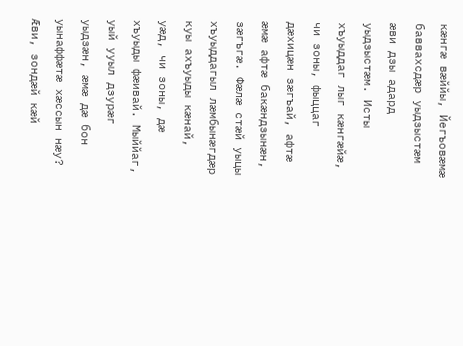кӕнгӕ вӕййы, Йегъовӕмӕ баввахсдӕр уыдзыстӕм ӕви дзы адард уыдзыстӕм. Исты хъуыддаг лыг кӕнгӕйӕ, чи зоны, фыццаг дӕхицӕн зӕгъай, афтӕ ӕмӕ афтӕ бакӕндзынӕн, зӕгъгӕ. Фӕлӕ стӕй уыцы хъуыддагыл лӕмбынӕгдӕр куы ахъуыды кӕнай, уӕд, чи зоны, дӕ хъуыды фӕивай. Мыййаг, уый ууыл дзурӕг уыдзӕн, ӕмӕ дӕ бон уынаффӕтӕ хӕссын нӕу? Ӕви, зондӕй кӕй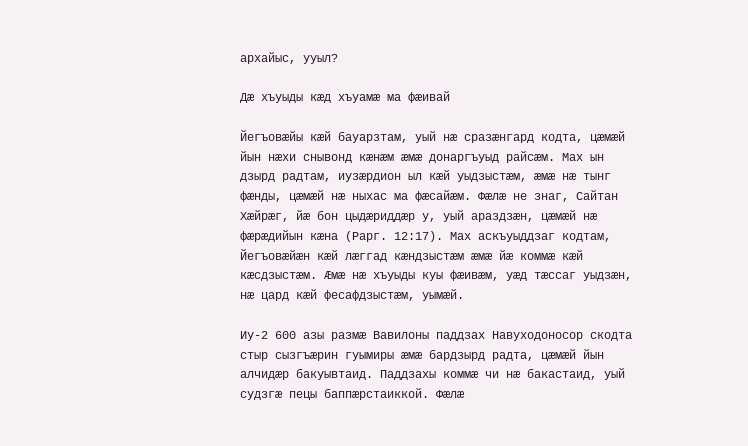архайыс, ууыл?

Дӕ хъуыды кӕд хъуамӕ ма фӕивай

Йегъовӕйы кӕй бауарзтам, уый нӕ сразӕнгард кодта, цӕмӕй йын нӕхи снывонд кӕнӕм ӕмӕ донаргъуыд райсӕм. Мах ын дзырд радтам, иузӕрдион ыл кӕй уыдзыстӕм, ӕмӕ нӕ тынг фӕнды, цӕмӕй нӕ ныхас ма фӕсайӕм. Фӕлӕ не знаг, Сайтан Хӕйрӕг, йӕ бон цыдӕриддӕр у, уый араздзӕн, цӕмӕй нӕ фӕрӕдийын кӕна (Рарг. 12:17). Мах аскъуыддзаг кодтам, Йегъовӕйӕн кӕй лӕггад кӕндзыстӕм ӕмӕ йӕ коммӕ кӕй кӕсдзыстӕм. Ӕмӕ нӕ хъуыды куы фӕивӕм, уӕд тӕссаг уыдзӕн, нӕ цард кӕй фесафдзыстӕм, уымӕй.

Иу-2 600 азы размӕ Вавилоны паддзах Навуходоносор скодта стыр сызгъӕрин гуымиры ӕмӕ бардзырд радта, цӕмӕй йын алчидӕр бакуывтаид. Паддзахы коммӕ чи нӕ бакастаид, уый судзгӕ пецы баппӕрстаиккой. Фӕлӕ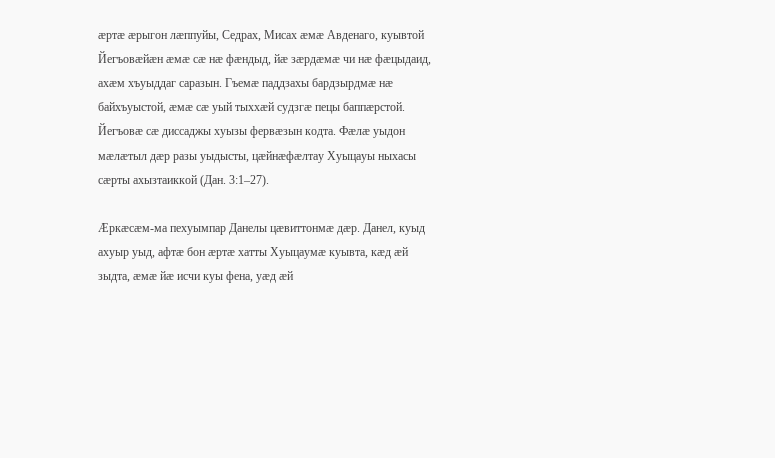ӕртӕ ӕрыгон лӕппуйы, Седрах, Мисах ӕмӕ Авденаго, куывтой Йегъовӕйӕн ӕмӕ сӕ нӕ фӕндыд, йӕ зӕрдӕмӕ чи нӕ фӕцыдаид, ахӕм хъуыддаг саразын. Гъемӕ паддзахы бардзырдмӕ нӕ байхъуыстой, ӕмӕ сӕ уый тыххӕй судзгӕ пецы баппӕрстой. Йегъовӕ сӕ диссаджы хуызы фервӕзын кодта. Фӕлӕ уыдон мӕлӕтыл дӕр разы уыдысты, цӕйнӕфӕлтау Хуыцауы ныхасы сӕрты ахызтаиккой (Дан. 3:1–27).

Ӕркӕсӕм-ма пехуымпар Данелы цӕвиттонмӕ дӕр. Данел, куыд ахуыр уыд, афтӕ бон ӕртӕ хатты Хуыцаумӕ куывта, кӕд ӕй зыдта, ӕмӕ йӕ исчи куы фена, уӕд ӕй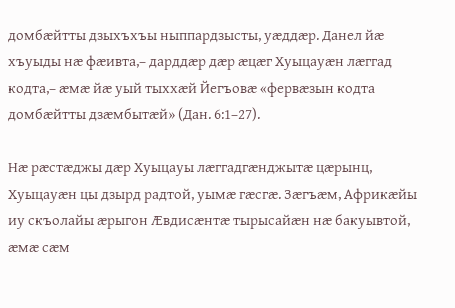домбӕйтты дзыхъхъы ныппардзысты, уӕддӕр. Данел йӕ хъуыды нӕ фӕивта,– дарддӕр дӕр ӕцӕг Хуыцауӕн лӕггад кодта,– ӕмӕ йӕ уый тыххӕй Йегъовӕ «фервӕзын кодта домбӕйтты дзӕмбытӕй» (Дан. 6:1–27).

Нӕ рӕстӕджы дӕр Хуыцауы лӕггадгӕнджытӕ цӕрынц, Хуыцауӕн цы дзырд радтой, уымӕ гӕсгӕ. Зӕгъӕм, Африкӕйы иу скъолайы ӕрыгон Ӕвдисӕнтӕ тырысайӕн нӕ бакуывтой, ӕмӕ сӕм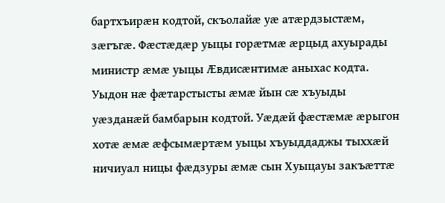бартхъирӕн кодтой, скъолайӕ уӕ атӕрдзыстӕм, зӕгъгӕ. Фӕстӕдӕр уыцы горӕтмӕ ӕрцыд ахуырады министр ӕмӕ уыцы Ӕвдисӕнтимӕ аныхас кодта. Уыдон нӕ фӕтарстысты ӕмӕ йын сӕ хъуыды уӕзданӕй бамбарын кодтой. Уӕдӕй фӕстӕмӕ ӕрыгон хотӕ ӕмӕ ӕфсымӕртӕм уыцы хъуыддаджы тыххӕй ничиуал ницы фӕдзуры ӕмӕ сын Хуыцауы закъӕттӕ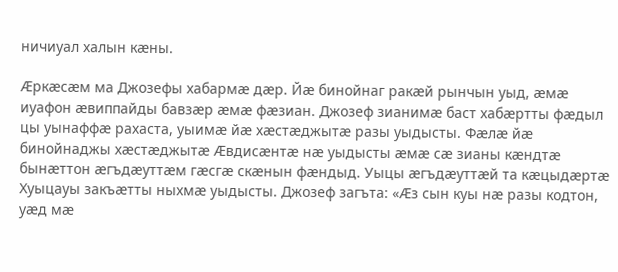ничиуал халын кӕны.

Ӕркӕсӕм ма Джозефы хабармӕ дӕр. Йӕ бинойнаг ракӕй рынчын уыд, ӕмӕ иуафон ӕвиппайды бавзӕр ӕмӕ фӕзиан. Джозеф зианимӕ баст хабӕртты фӕдыл цы уынаффӕ рахаста, уыимӕ йӕ хӕстӕджытӕ разы уыдысты. Фӕлӕ йӕ бинойнаджы хӕстӕджытӕ Ӕвдисӕнтӕ нӕ уыдысты ӕмӕ сӕ зианы кӕндтӕ бынӕттон ӕгъдӕуттӕм гӕсгӕ скӕнын фӕндыд. Уыцы ӕгъдӕуттӕй та кӕцыдӕртӕ Хуыцауы закъӕтты ныхмӕ уыдысты. Джозеф загъта: «Ӕз сын куы нӕ разы кодтон, уӕд мӕ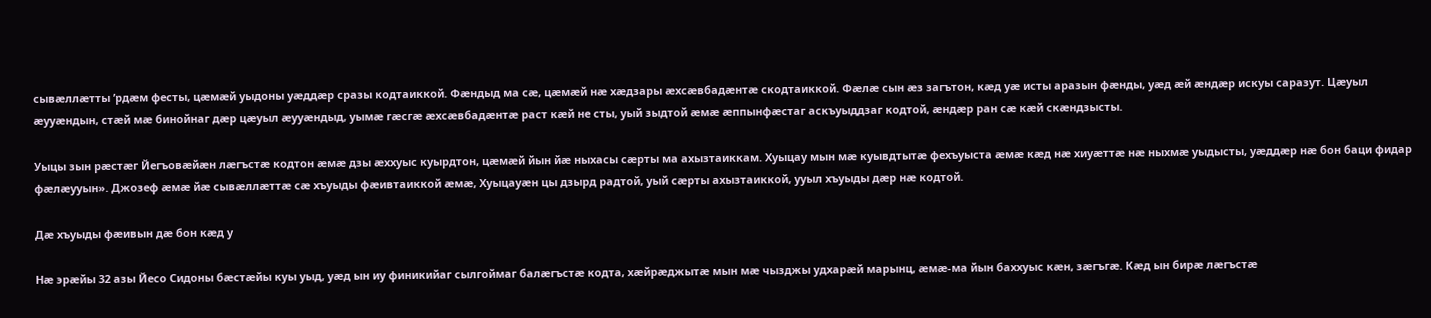сывӕллӕтты ’рдӕм фесты, цӕмӕй уыдоны уӕддӕр сразы кодтаиккой. Фӕндыд ма сӕ, цӕмӕй нӕ хӕдзары ӕхсӕвбадӕнтӕ скодтаиккой. Фӕлӕ сын ӕз загътон, кӕд уӕ исты аразын фӕнды, уӕд ӕй ӕндӕр искуы саразут. Цӕуыл ӕууӕндын, стӕй мӕ бинойнаг дӕр цӕуыл ӕууӕндыд, уымӕ гӕсгӕ ӕхсӕвбадӕнтӕ раст кӕй не сты, уый зыдтой ӕмӕ ӕппынфӕстаг аскъуыддзаг кодтой, ӕндӕр ран сӕ кӕй скӕндзысты.

Уыцы зын рӕстӕг Йегъовӕйӕн лӕгъстӕ кодтон ӕмӕ дзы ӕххуыс куырдтон, цӕмӕй йын йӕ ныхасы сӕрты ма ахызтаиккам. Хуыцау мын мӕ куывдтытӕ фехъуыста ӕмӕ кӕд нӕ хиуӕттӕ нӕ ныхмӕ уыдысты, уӕддӕр нӕ бон баци фидар фӕлӕууын». Джозеф ӕмӕ йӕ сывӕллӕттӕ сӕ хъуыды фӕивтаиккой ӕмӕ, Хуыцауӕн цы дзырд радтой, уый сӕрты ахызтаиккой, ууыл хъуыды дӕр нӕ кодтой.

Дӕ хъуыды фӕивын дӕ бон кӕд у

Нӕ эрӕйы 32 азы Йесо Сидоны бӕстӕйы куы уыд, уӕд ын иу финикийаг сылгоймаг балӕгъстӕ кодта, хӕйрӕджытӕ мын мӕ чызджы удхарӕй марынц, ӕмӕ-ма йын баххуыс кӕн, зӕгъгӕ. Кӕд ын бирӕ лӕгъстӕ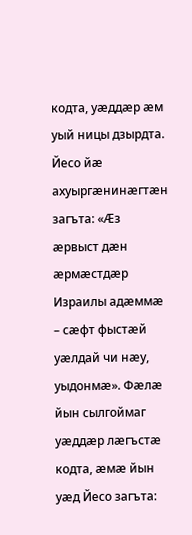кодта, уӕддӕр ӕм уый ницы дзырдта. Йесо йӕ ахуыргӕнинӕгтӕн загъта: «Ӕз ӕрвыст дӕн ӕрмӕстдӕр Израилы адӕммӕ – сӕфт фыстӕй уӕлдай чи нӕу, уыдонмӕ». Фӕлӕ йын сылгоймаг уӕддӕр лӕгъстӕ кодта, ӕмӕ йын уӕд Йесо загъта: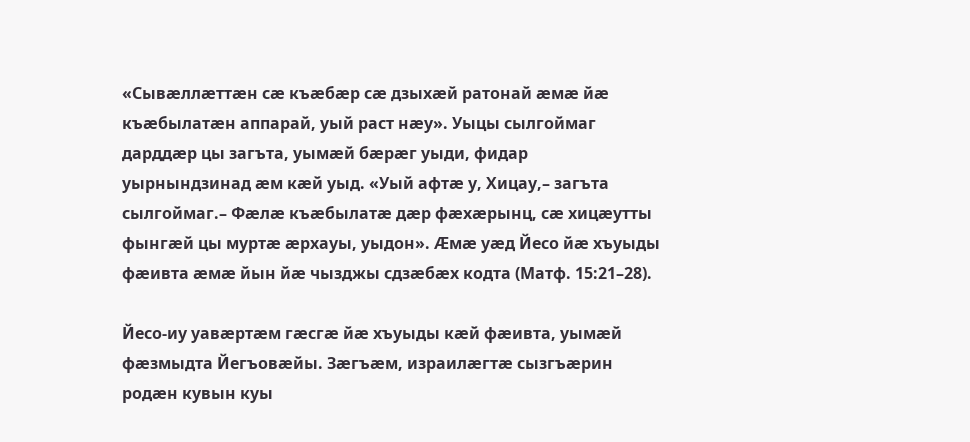«Сывӕллӕттӕн сӕ къӕбӕр сӕ дзыхӕй ратонай ӕмӕ йӕ къӕбылатӕн аппарай, уый раст нӕу». Уыцы сылгоймаг дарддӕр цы загъта, уымӕй бӕрӕг уыди, фидар уырнындзинад ӕм кӕй уыд. «Уый афтӕ у, Хицау,– загъта сылгоймаг.– Фӕлӕ къӕбылатӕ дӕр фӕхӕрынц, сӕ хицӕутты фынгӕй цы муртӕ ӕрхауы, уыдон». Ӕмӕ уӕд Йесо йӕ хъуыды фӕивта ӕмӕ йын йӕ чызджы сдзӕбӕх кодта (Матф. 15:21–28).

Йесо-иу уавӕртӕм гӕсгӕ йӕ хъуыды кӕй фӕивта, уымӕй фӕзмыдта Йегъовӕйы. Зӕгъӕм, израилӕгтӕ сызгъӕрин родӕн кувын куы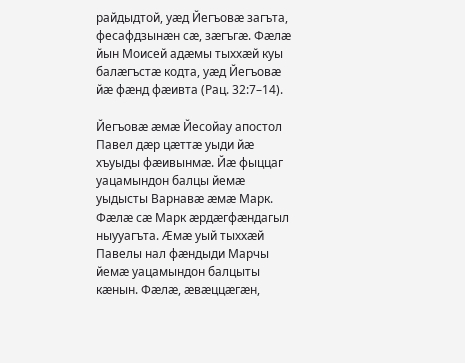райдыдтой, уӕд Йегъовӕ загъта, фесафдзынӕн сӕ, зӕгъгӕ. Фӕлӕ йын Моисей адӕмы тыххӕй куы балӕгъстӕ кодта, уӕд Йегъовӕ йӕ фӕнд фӕивта (Рац. 32:7–14).

Йегъовӕ ӕмӕ Йесойау апостол Павел дӕр цӕттӕ уыди йӕ хъуыды фӕивынмӕ. Йӕ фыццаг уацамындон балцы йемӕ уыдысты Варнавӕ ӕмӕ Марк. Фӕлӕ сӕ Марк ӕрдӕгфӕндагыл ныууагъта. Ӕмӕ уый тыххӕй Павелы нал фӕндыди Марчы йемӕ уацамындон балцыты кӕнын. Фӕлӕ, ӕвӕццӕгӕн,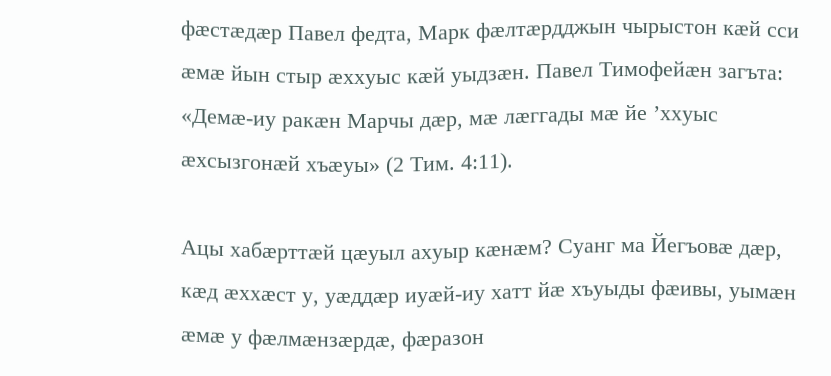фӕстӕдӕр Павел федта, Марк фӕлтӕрдджын чырыстон кӕй сси ӕмӕ йын стыр ӕххуыс кӕй уыдзӕн. Павел Тимофейӕн загъта: «Демӕ-иу ракӕн Марчы дӕр, мӕ лӕггады мӕ йе ’ххуыс ӕхсызгонӕй хъӕуы» (2 Тим. 4:11).

Ацы хабӕрттӕй цӕуыл ахуыр кӕнӕм? Суанг ма Йегъовӕ дӕр, кӕд ӕххӕст у, уӕддӕр иуӕй-иу хатт йӕ хъуыды фӕивы, уымӕн ӕмӕ у фӕлмӕнзӕрдӕ, фӕразон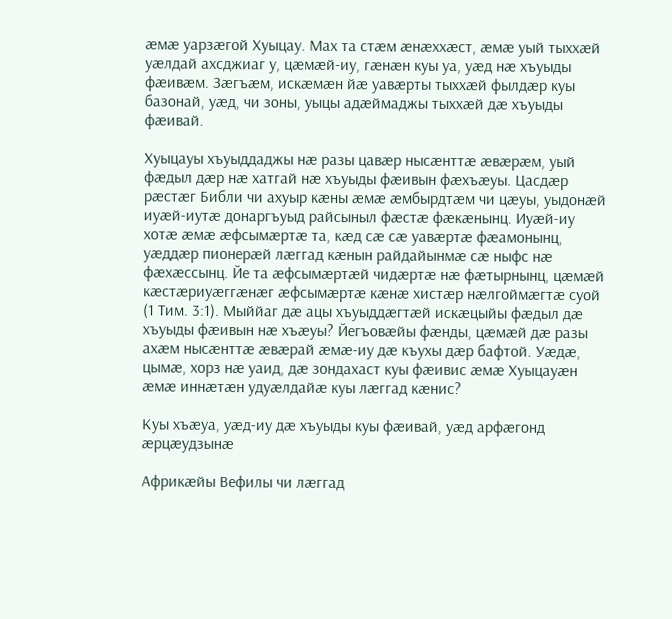ӕмӕ уарзӕгой Хуыцау. Мах та стӕм ӕнӕххӕст, ӕмӕ уый тыххӕй уӕлдай ахсджиаг у, цӕмӕй-иу, гӕнӕн куы уа, уӕд нӕ хъуыды фӕивӕм. Зӕгъӕм, искӕмӕн йӕ уавӕрты тыххӕй фылдӕр куы базонай, уӕд, чи зоны, уыцы адӕймаджы тыххӕй дӕ хъуыды фӕивай.

Хуыцауы хъуыддаджы нӕ разы цавӕр нысӕнттӕ ӕвӕрӕм, уый фӕдыл дӕр нӕ хатгай нӕ хъуыды фӕивын фӕхъӕуы. Цасдӕр рӕстӕг Библи чи ахуыр кӕны ӕмӕ ӕмбырдтӕм чи цӕуы, уыдонӕй иуӕй-иутӕ донаргъуыд райсыныл фӕстӕ фӕкӕнынц. Иуӕй-иу хотӕ ӕмӕ ӕфсымӕртӕ та, кӕд сӕ сӕ уавӕртӕ фӕамонынц, уӕддӕр пионерӕй лӕггад кӕнын райдайынмӕ сӕ ныфс нӕ фӕхӕссынц. Йе та ӕфсымӕртӕй чидӕртӕ нӕ фӕтырнынц, цӕмӕй кӕстӕриуӕггӕнӕг ӕфсымӕртӕ кӕнӕ хистӕр нӕлгоймӕгтӕ суой (1 Тим. 3:1). Мыййаг дӕ ацы хъуыддӕгтӕй искӕцыйы фӕдыл дӕ хъуыды фӕивын нӕ хъӕуы? Йегъовӕйы фӕнды, цӕмӕй дӕ разы ахӕм нысӕнттӕ ӕвӕрай ӕмӕ-иу дӕ къухы дӕр бафтой. Уӕдӕ, цымӕ, хорз нӕ уаид, дӕ зондахаст куы фӕивис ӕмӕ Хуыцауӕн ӕмӕ иннӕтӕн удуӕлдайӕ куы лӕггад кӕнис?

Куы хъӕуа, уӕд-иу дӕ хъуыды куы фӕивай, уӕд арфӕгонд ӕрцӕудзынӕ

Африкӕйы Вефилы чи лӕггад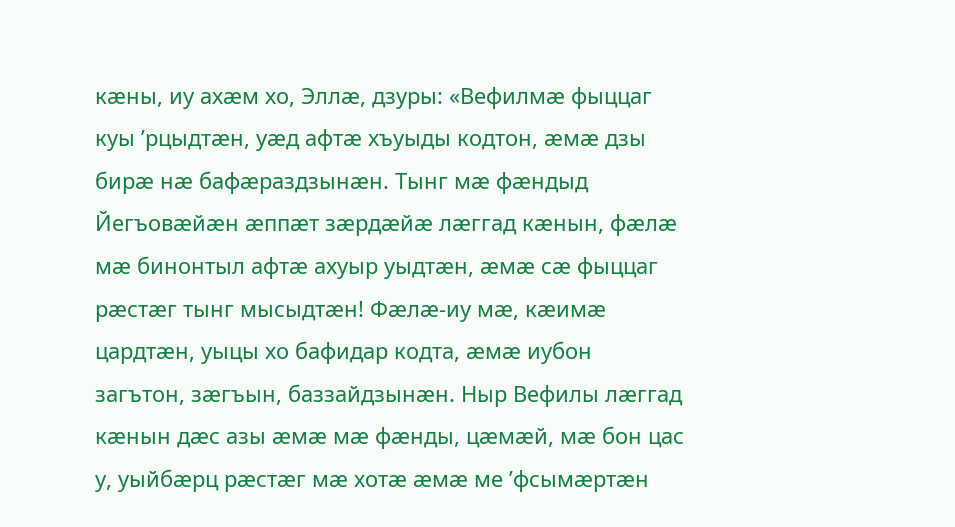кӕны, иу ахӕм хо, Эллӕ, дзуры: «Вефилмӕ фыццаг куы ’рцыдтӕн, уӕд афтӕ хъуыды кодтон, ӕмӕ дзы бирӕ нӕ бафӕраздзынӕн. Тынг мӕ фӕндыд Йегъовӕйӕн ӕппӕт зӕрдӕйӕ лӕггад кӕнын, фӕлӕ мӕ бинонтыл афтӕ ахуыр уыдтӕн, ӕмӕ сӕ фыццаг рӕстӕг тынг мысыдтӕн! Фӕлӕ-иу мӕ, кӕимӕ цардтӕн, уыцы хо бафидар кодта, ӕмӕ иубон загътон, зӕгъын, баззайдзынӕн. Ныр Вефилы лӕггад кӕнын дӕс азы ӕмӕ мӕ фӕнды, цӕмӕй, мӕ бон цас у, уыйбӕрц рӕстӕг мӕ хотӕ ӕмӕ ме ’фсымӕртӕн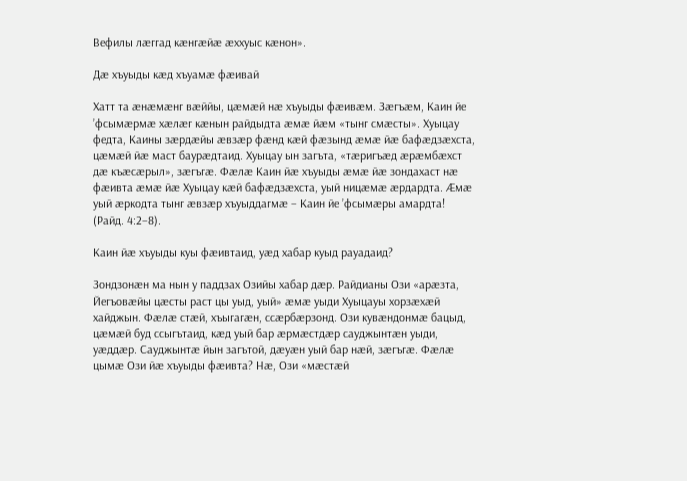Вефилы лӕггад кӕнгӕйӕ ӕххуыс кӕнон».

Дӕ хъуыды кӕд хъуамӕ фӕивай

Хатт та ӕнӕмӕнг вӕййы, цӕмӕй нӕ хъуыды фӕивӕм. Зӕгъӕм, Каин йе ’фсымӕрмӕ хӕлӕг кӕнын райдыдта ӕмӕ йӕм «тынг смӕсты». Хуыцау федта, Каины зӕрдӕйы ӕвзӕр фӕнд кӕй фӕзынд ӕмӕ йӕ бафӕдзӕхста, цӕмӕй йӕ маст баурӕдтаид. Хуыцау ын загъта, «тӕригъӕд ӕрӕмбӕхст дӕ къӕсӕрыл», зӕгъгӕ. Фӕлӕ Каин йӕ хъуыды ӕмӕ йӕ зондахаст нӕ фӕивта ӕмӕ йӕ Хуыцау кӕй бафӕдзӕхста, уый ницӕмӕ ӕрдардта. Ӕмӕ уый ӕркодта тынг ӕвзӕр хъуыддагмӕ – Каин йе ’фсымӕры амардта! (Райд. 4:2–8).

Каин йӕ хъуыды куы фӕивтаид, уӕд хабар куыд рауадаид?

Зондзонӕн ма нын у паддзах Озийы хабар дӕр. Райдианы Ози «арӕзта, Йегъовӕйы цӕсты раст цы уыд, уый» ӕмӕ уыди Хуыцауы хорзӕхӕй хайджын. Фӕлӕ стӕй, хъыгагӕн, ссӕрбӕрзонд. Ози кувӕндонмӕ бацыд, цӕмӕй буд ссыгътаид, кӕд уый бар ӕрмӕстдӕр сауджынтӕн уыди, уӕддӕр. Сауджынтӕ йын загътой, дӕуӕн уый бар нӕй, зӕгъгӕ. Фӕлӕ цымӕ Ози йӕ хъуыды фӕивта? Нӕ, Ози «мӕстӕй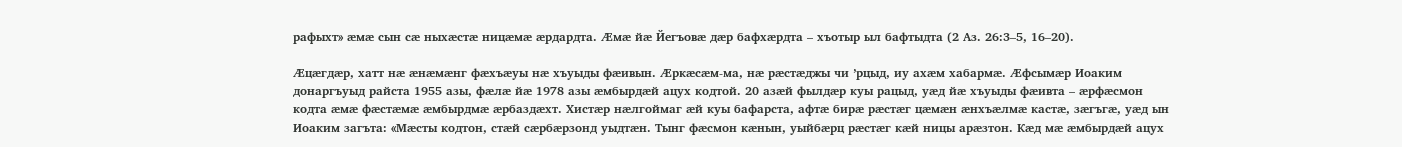рафыхт» ӕмӕ сын сӕ ныхӕстӕ ницӕмӕ ӕрдардта. Ӕмӕ йӕ Йегъовӕ дӕр бафхӕрдта – хъотыр ыл бафтыдта (2 Аз. 26:3–5, 16–20).

Ӕцӕгдӕр, хатт нӕ ӕнӕмӕнг фӕхъӕуы нӕ хъуыды фӕивын. Ӕркӕсӕм-ма, нӕ рӕстӕджы чи ’рцыд, иу ахӕм хабармӕ. Ӕфсымӕр Иоаким донаргъуыд райста 1955 азы, фӕлӕ йӕ 1978 азы ӕмбырдӕй ацух кодтой. 20 азӕй фылдӕр куы рацыд, уӕд йӕ хъуыды фӕивта – ӕрфӕсмон кодта ӕмӕ фӕстӕмӕ ӕмбырдмӕ ӕрбаздӕхт. Хистӕр нӕлгоймаг ӕй куы бафарста, афтӕ бирӕ рӕстӕг цӕмӕн ӕнхъӕлмӕ кастӕ, зӕгъгӕ, уӕд ын Иоаким загъта: «Мӕсты кодтон, стӕй сӕрбӕрзонд уыдтӕн. Тынг фӕсмон кӕнын, уыйбӕрц рӕстӕг кӕй ницы арӕзтон. Кӕд мӕ ӕмбырдӕй ацух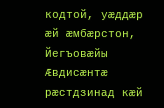кодтой, уӕддӕр ӕй ӕмбӕрстон, Йегъовӕйы Ӕвдисӕнтӕ рӕстдзинад кӕй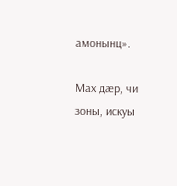амонынц».

Мах дӕр, чи зоны, искуы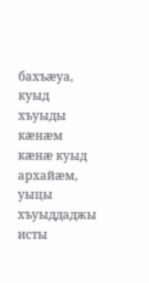бахъӕуа, куыд хъуыды кӕнӕм кӕнӕ куыд архайӕм, уыцы хъуыддаджы исты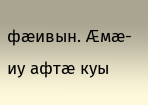фӕивын. Ӕмӕ-иу афтӕ куы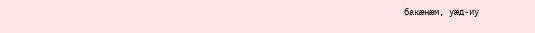бакӕнӕм, уӕд-иу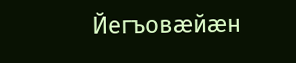Йегъовӕйӕн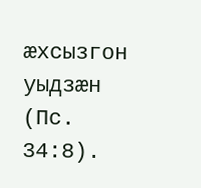ӕхсызгон уыдзӕн (Пс. 34:8).